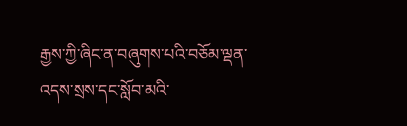རྒྱས་ཀྱི་ཞིང་ན་བཞུགས་པའི་བཅོམ་ལྡན་འདས་སྲས་དང་སློབ་མའི་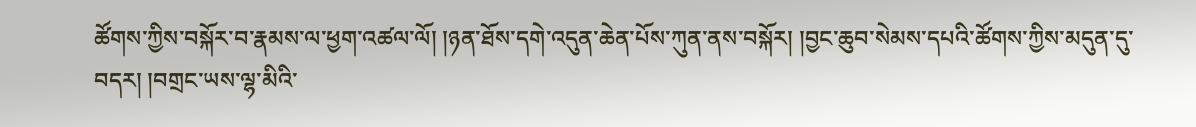ཚོགས་ཀྱིས་བསྐོར་བ་རྣམས་ལ་ཕྱག་འཚལ་ལོ། །ཉན་ཐོས་དགེ་འདུན་ཆེན་པོས་ཀུན་ནས་བསྐོར། །བྱང་ཆུབ་སེམས་དཔའི་ཚོགས་ཀྱིས་མདུན་དུ་བདར། །བགྲང་ཡས་ལྷ་མིའི་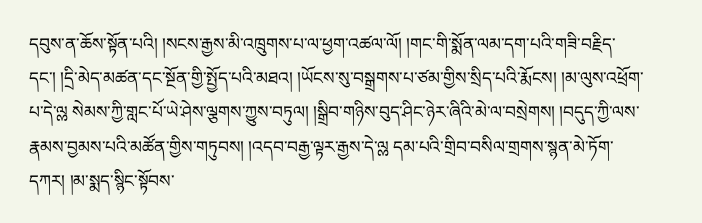དབུས་ན་ཆོས་སྟོན་པའི། །སངས་རྒྱས་མི་འཁྲུགས་པ་ལ་ཕྱག་འཚལ་ལོ། །གང་གི་སྨོན་ལམ་དག་པའི་གཟི་བརྗིད་དང་། །དྲི་མེད་མཚན་དང་སྔོན་གྱི་སྤྱོད་པའི་མཐའ། །ཡོངས་སུ་བསྒྲགས་པ་ཙམ་གྱིས་སྲིད་པའི་རྨོངས། །མ་ལུས་འཕྲོག་པ་དེ་ལྎ སེམས་ཀྱི་གླང་པོ་ཡེ་ཤེས་ལྕགས་ཀྱུས་བཏུལ། །སྒྲིབ་གཉིས་བུད་ཤིང་ཉེར་ཞིའི་མེ་ལ་བསྲེགས། །བདུད་ཀྱི་ལས་རྣམས་བྱམས་པའི་མཚོན་གྱིས་གཏུབས། །འདབ་བརྒྱ་ལྟར་རྒྱས་དེ་ལྎ དམ་པའི་གྲིབ་བསིལ་གྲགས་སྙན་མེ་ཏོག་དཀར། །མ་སྨད་སྙིང་སྟོབས་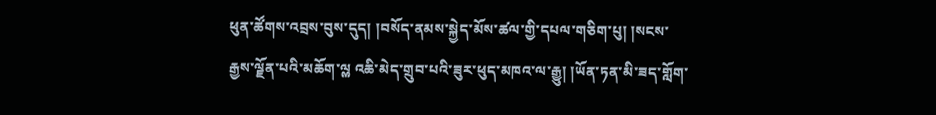ཕུན་ཚོགས་འབྲས་བུས་དུད། །བསོད་ནམས་སྐྱེད་མོས་ཚལ་གྱི་དཔལ་གཅིག་པུ། །སངས་རྒྱས་ལྗོན་པའི་མཆོག་ལྎ འཆི་མེད་གྲུབ་པའི་ཟུར་ཕུད་མཁའ་ལ་རྒྱུ། །ཡོན་ཏན་མི་ཟད་གློག་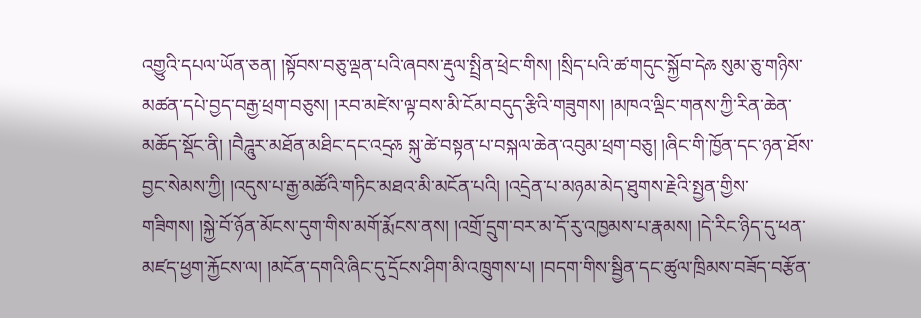འགྱུའི་དཔལ་ཡོན་ཅན། །སྟོབས་བཅུ་ལྡན་པའི་ཞབས་རྡུལ་སྤྲིན་ཕྲེང་གིས། །སྲིད་པའི་ཚ་གདུང་སྐྱོབ་དེརྎ སུམ་ཅུ་གཉིས་མཚན་དཔེ་བྱད་བརྒྱ་ཕྲག་བཅུས། །རབ་མཛེས་ལྟ་བས་མི་ངོམ་བདུད་རྩིའི་གཟུགས། །མཁའ་ལྡིང་གནས་ཀྱི་རིན་ཆེན་མཆོད་སྡོང་ནི། །བཻཌཱུར་མཐོན་མཐིང་དང་འདྲརྎ སྐུ་ཚེ་བསྟན་པ་བསྐལ་ཆེན་འབུམ་ཕྲག་བཅུ། །ཞིང་གི་ཁྱོན་དང་ཉན་ཐོས་བྱང་སེམས་ཀྱི། །འདུས་པ་རྒྱ་མཚོའི་གཏིང་མཐའ་མི་མངོན་པའི། །འདྲེན་པ་མཉམ་མེད་ཐུགས་རྗེའི་སྤྱན་གྱིས་གཟིགས། །སྐྱེ་བོ་ཉོན་མོངས་དུག་གིས་མགོ་རྨོངས་ནས། །འགྲོ་དྲུག་བར་མ་དོ་རུ་འཁྱམས་པ་རྣམས། །དེ་རིང་ཉིད་དུ་ཕན་མཛད་ཕྱག་རྐྱོངས་ལ། །མངོན་དགའི་ཞིང་དུ་དྲོངས་ཤིག་མི་འཁྲུགས་པ། །བདག་གིས་སྦྱིན་དང་ཚུལ་ཁྲིམས་བཟོད་བརྩོན་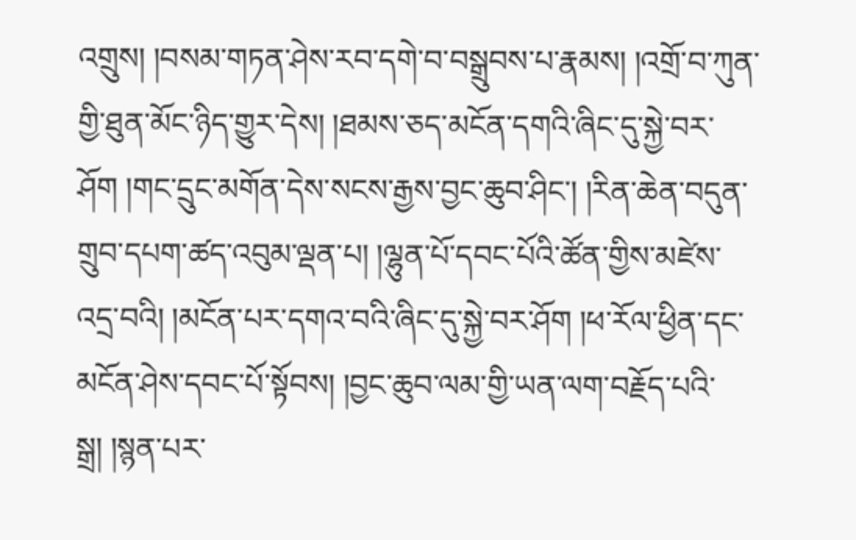འགྲུས། །བསམ་གཏན་ཤེས་རབ་དགེ་བ་བསྒྲུབས་པ་རྣམས། །འགྲོ་བ་ཀུན་གྱི་ཐུན་མོང་ཉིད་གྱུར་དེས། །ཐམས་ཅད་མངོན་དགའི་ཞིང་དུ་སྐྱེ་བར་ཤོག །གང་དྲུང་མགོན་དེས་སངས་རྒྱས་བྱང་ཆུབ་ཤིང་། །རིན་ཆེན་བདུན་གྲུབ་དཔག་ཚད་འབུམ་ལྡན་པ། །ལྷུན་པོ་དབང་པོའི་ཚོན་གྱིས་མཛེས་འདྲ་བའི། །མངོན་པར་དགའ་བའི་ཞིང་དུ་སྐྱེ་བར་ཤོག །ཕ་རོལ་ཕྱིན་དང་མངོན་ཤེས་དབང་པོ་སྟོབས། །བྱང་ཆུབ་ལམ་གྱི་ཡན་ལག་བརྗོད་པའི་སྒྲ། །སྙན་པར་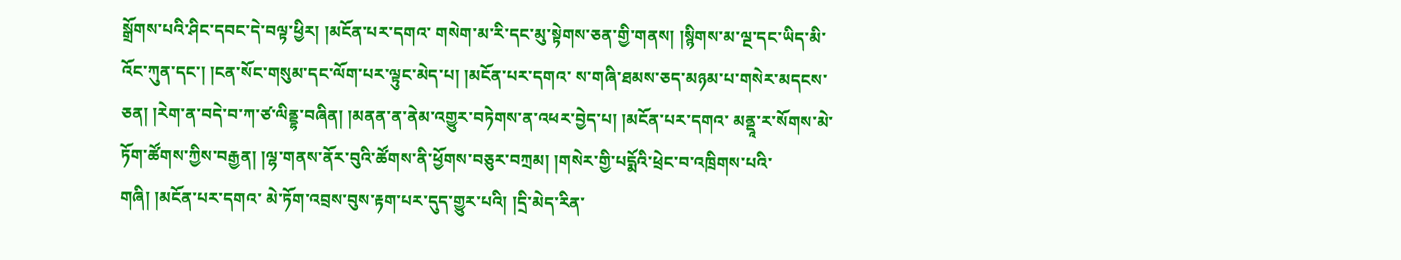སྒྲོགས་པའི་ཤིང་དབང་དེ་བལྟ་ཕྱིར། །མངོན་པར་དགའ་ གསེག་མ་རི་དང་མུ་སྟེགས་ཅན་གྱི་གནས། །སྙིགས་མ་ལྔ་དང་ཡིད་མི་འོང་ཀུན་དང་། །ངན་སོང་གསུམ་དང་ལོག་པར་ལྟུང་མེད་པ། །མངོན་པར་དགའ་ ས་གཞི་ཐམས་ཅད་མཉམ་པ་གསེར་མདངས་ཅན། །རེག་ན་བདེ་བ་ཀ་ཙ་ལིནྡྷ་བཞིན། །མནན་ན་ནེམ་འགྱུར་བཏེགས་ན་འཕར་བྱེད་པ། །མངོན་པར་དགའ་ མནྡཱ་ར་སོགས་མེ་ཏོག་ཚོགས་ཀྱིས་བརྒྱན། །ལྷ་གནས་ནོར་བུའི་ཚོགས་ནི་ཕྱོགས་བཅུར་བཀྲམ། །གསེར་གྱི་པདྨོའི་ཕྲེང་བ་འཁྲིགས་པའི་གཞི། །མངོན་པར་དགའ་ མེ་ཏོག་འབྲས་བུས་རྟག་པར་དུད་གྱུར་པའི། །དྲི་མེད་རིན་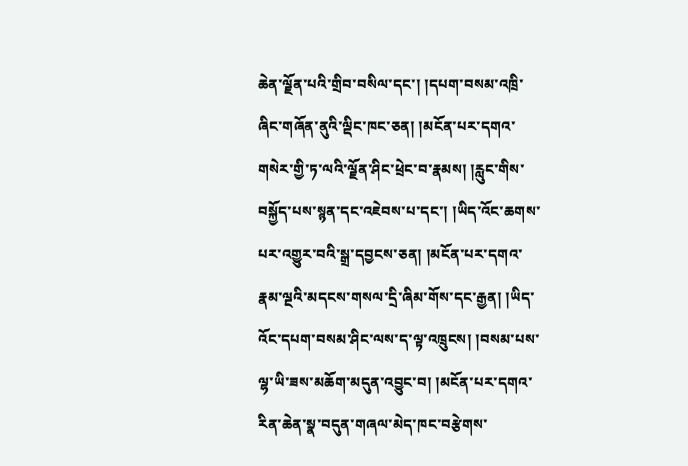ཆེན་ལྗོན་པའི་གྲིབ་བསིལ་དང་། །དཔག་བསམ་འཁྲི་ཞིང་གཞོན་ནུའི་ལྡིང་ཁང་ཅན། །མངོན་པར་དགའ་ གསེར་གྱི་ཏ་ལའི་ལྗོན་ཤིང་ཕྲེང་བ་རྣམས། །རླུང་གིས་བསྐྱོད་པས་སྙན་དང་འཇེབས་པ་དང་། །ཡིད་འོང་ཆགས་པར་འགྱུར་བའི་སྒྲ་དབྱངས་ཅན། །མངོན་པར་དགའ་ རྣམ་ལྔའི་མདངས་གསལ་དྲི་ཞིམ་གོས་དང་རྒྱན། །ཡིད་འོང་དཔག་བསམ་ཤིང་ལས་ད་ལྟ་འཁྲུངས། །བསམ་པས་ལྷ་ཡི་ཟས་མཆོག་མདུན་འབྱུང་བ། །མངོན་པར་དགའ་ རིན་ཆེན་སྣ་བདུན་གཞལ་མེད་ཁང་བརྩེགས་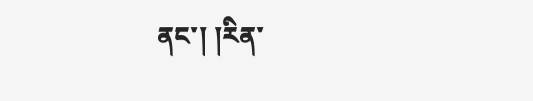ནང་། །རིན་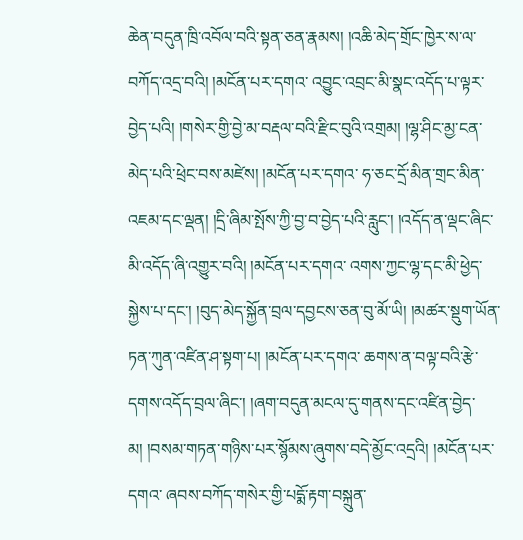ཆེན་བདུན་ཁྲི་འབོལ་བའི་སྟན་ཅན་རྣམས། །འཆི་མེད་གྲོང་ཁྱེར་ས་ལ་བཀོད་འདྲ་བའི། །མངོན་པར་དགའ་ འབྱུང་འབྲང་མི་སྣང་འདོད་པ་ལྟར་བྱེད་པའི། །གསེར་གྱི་བྱེ་མ་བརྡལ་བའི་རྫིང་བུའི་འགྲམ། །ལྷ་ཤིང་མྱ་ངན་མེད་པའི་ཕྲེང་བས་མཛེས། །མངོན་པར་དགའ་ ཧ་ཅང་དྲོ་མིན་གྲང་མིན་འཇམ་དང་ལྡན། །དྲི་ཞིམ་སྤོས་ཀྱི་བྱ་བ་བྱེད་པའི་རླུང་། །འདོད་ན་ལྡང་ཞིང་མི་འདོད་ཞི་འགྱུར་བའི། །མངོན་པར་དགའ་ འགས་ཀྱང་ལྷ་དང་མི་ཕྱེད་སྐྱེས་པ་དང་། །བུད་མེད་སྐྱོན་བྲལ་དབྱངས་ཅན་བུ་མོ་ཡི། །མཚར་སྡུག་ཡོན་ཏན་ཀུན་འཛིན་ཤ་སྟག་པ། །མངོན་པར་དགའ་ ཆགས་ན་བལྟ་བའི་རྩེ་དགས་འདོད་བྲལ་ཞིང་། །ཞག་བདུན་མངལ་དུ་གནས་དང་འཛིན་བྱེད་མ། །བསམ་གཏན་གཉིས་པར་སྙོམས་ཞུགས་བདེ་མྱོང་འདྲའི། །མངོན་པར་དགའ་ ཞབས་བཀོད་གསེར་གྱི་པདྨོ་རྟག་བསྐྲུན་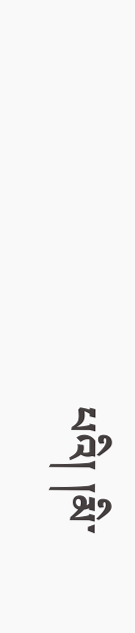པའི། །མི་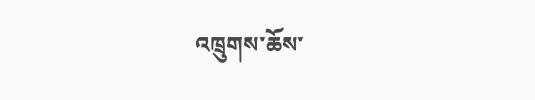འཁྲུགས་ཆོས་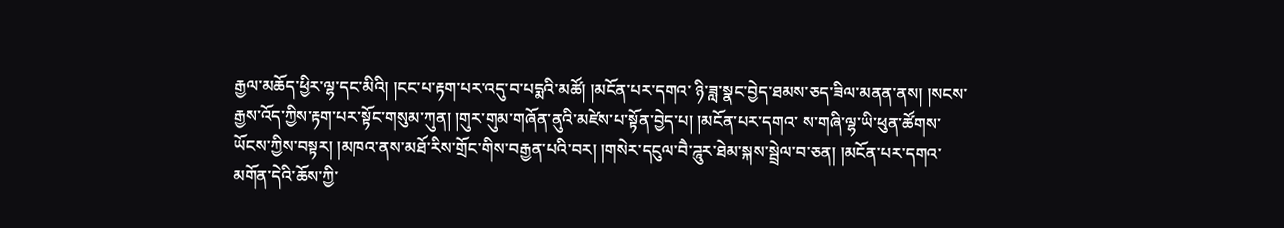རྒྱལ་མཆོད་ཕྱིར་ལྷ་དང་མིའི། །ངང་པ་རྟག་པར་འདུ་བ་པདྨའི་མཚོ། །མངོན་པར་དགའ་ ཉི་ཟླ་སྣང་བྱེད་ཐམས་ཅད་ཟིལ་མནན་ནས། །སངས་རྒྱས་འོད་ཀྱིས་རྟག་པར་སྟོང་གསུམ་ཀུན། །གུར་གུམ་གཞོན་ནུའི་མཛེས་པ་སྟོན་བྱེད་པ། །མངོན་པར་དགའ་ ས་གཞི་ལྷ་ཡི་ཕུན་ཚོགས་ཡོངས་ཀྱིས་བསྟར། །མཁའ་ནས་མཐོ་རིས་གྲོང་གིས་བརྒྱན་པའི་བར། །གསེར་དངུལ་བཻ་ཌཱུར་ཐེམ་སྐས་སྦྲེལ་བ་ཅན། །མངོན་པར་དགའ་ མགོན་དེའི་ཆོས་ཀྱི་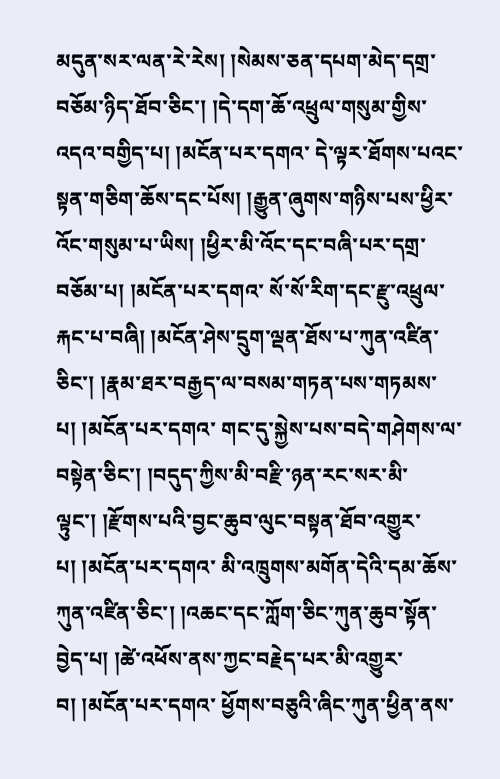མདུན་སར་ལན་རེ་རེས། །སེམས་ཅན་དཔག་མེད་དགྲ་བཅོམ་ཉིད་ཐོབ་ཅིང་། །དེ་དག་ཆོ་འཕྲུལ་གསུམ་གྱིས་འདའ་བགྱིད་པ། །མངོན་པར་དགའ་ དེ་ལྟར་ཐོགས་པའང་སྟན་གཅིག་ཆོས་དང་པོས། །རྒྱུན་ཞུགས་གཉིས་པས་ཕྱིར་འོང་གསུམ་པ་ཡིས། །ཕྱིར་མི་འོང་དང་བཞི་པར་དགྲ་བཅོམ་པ། །མངོན་པར་དགའ་ སོ་སོ་རིག་དང་རྫུ་འཕྲུལ་རྐང་པ་བཞི། །མངོན་ཤེས་དྲུག་ལྡན་ཐོས་པ་ཀུན་འཛིན་ཅིང་། །རྣམ་ཐར་བརྒྱད་ལ་བསམ་གཏན་པས་གཏམས་པ། །མངོན་པར་དགའ་ གང་དུ་སྐྱེས་པས་བདེ་གཤེགས་ལ་བསྟེན་ཅིང་། །བདུད་ཀྱིས་མི་བརྫི་ཉན་རང་སར་མི་ལྟུང་། །རྫོགས་པའི་བྱང་ཆུབ་ལུང་བསྟན་ཐོབ་འགྱུར་པ། །མངོན་པར་དགའ་ མི་འཁྲུགས་མགོན་དེའི་དམ་ཆོས་ཀུན་འཛིན་ཅིང་། །འཆང་དང་ཀློག་ཅིང་ཀུན་ཆུབ་སྟོན་བྱེད་པ། །ཚེ་འཕོས་ནས་ཀྱང་བརྗེད་པར་མི་འགྱུར་བ། །མངོན་པར་དགའ་ ཕྱོགས་བཅུའི་ཞིང་ཀུན་ཕྱིན་ནས་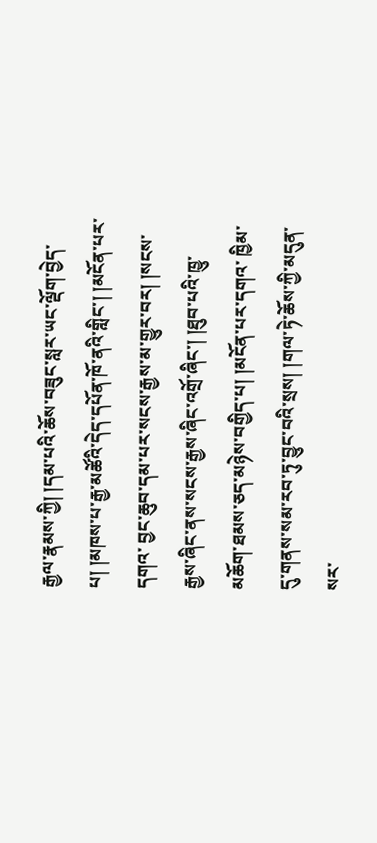རྒྱལ་རྣམས་ཀྱི། །དམ་པའི་ཆོས་བཟུང་སླར་ཡང་ལྡོག་བྱེད་པ། །མཁས་པ་རྒྱ་མཚོའི་དེད་དཔོན་ཁོ་ནའི་གླིང་། །མངོན་པར་དགའ་ བྱང་ཆུབ་དམ་པར་སངས་རྒྱས་མ་གྱུར་བར། །སངས་རྒྱས་ཞིང་ནས་སངས་རྒྱས་ཞིང་འགྲོ་ཞིང་། །ཐུབ་པའི་ཁྱུ་མཆོག་ཐམས་ཅད་མཉེས་བགྱིད་པ། །མངོན་པར་དགའ་ ཁྱིམ་དུ་གནས་སམ་རབ་ཏུ་བྱུང་བའི་སྲས། །གལ་ཏེ་ཆོས་ཀྱི་མདུན་སར་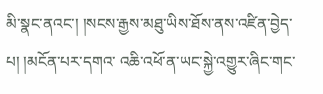མི་སྣང་ནའང་། །སངས་རྒྱས་མཐུ་ཡིས་ཐོས་ནས་འཛིན་བྱེད་པ། །མངོན་པར་དགའ་ འཆི་འཕོ་ན་ཡང་སྐྱེ་འགྱུར་ཞིང་གང་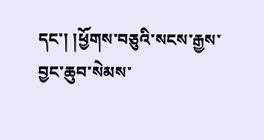དང་། །ཕྱོགས་བཅུའི་སངས་རྒྱས་བྱང་ཆུབ་སེམས་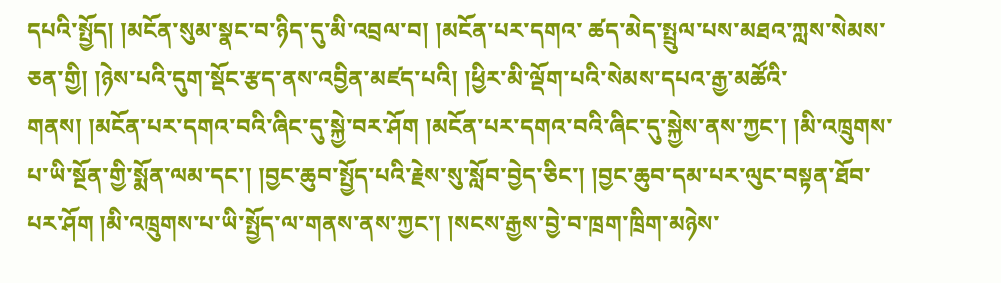དཔའི་སྤྱོད། །མངོན་སུམ་སྣང་བ་ཉིད་དུ་མི་འབྲལ་བ། །མངོན་པར་དགའ་ ཚད་མེད་སྤྲུལ་པས་མཐའ་ཀླས་སེམས་ཅན་གྱི། །ཉེས་པའི་དུག་སྡོང་རྩད་ནས་འབྱིན་མཛད་པའི། །ཕྱིར་མི་ལྡོག་པའི་སེམས་དཔའ་རྒྱ་མཚོའི་གནས། །མངོན་པར་དགའ་བའི་ཞིང་དུ་སྐྱེ་བར་ཤོག །མངོན་པར་དགའ་བའི་ཞིང་དུ་སྐྱེས་ནས་ཀྱང་། །མི་འཁྲུགས་པ་ཡི་སྔོན་གྱི་སྨོན་ལམ་དང་། །བྱང་ཆུབ་སྤྱོད་པའི་རྗེས་སུ་སློབ་བྱེད་ཅིང་། །བྱང་ཆུབ་དམ་པར་ལུང་བསྟན་ཐོབ་པར་ཤོག །མི་འཁྲུགས་པ་ཡི་སྤྱོད་ལ་གནས་ནས་ཀྱང་། །སངས་རྒྱས་བྱེ་བ་ཁྲག་ཁྲིག་མཉེས་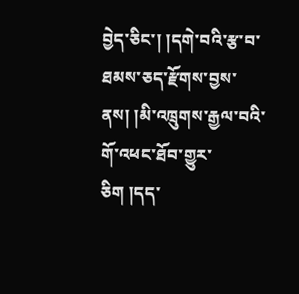བྱེད་ཅིང་། །དགེ་བའི་རྩ་བ་ཐམས་ཅད་རྫོགས་བྱས་ནས། །མི་འཁྲུགས་རྒྱལ་བའི་གོ་འཕང་ཐོབ་གྱུར་ཅིག །དད་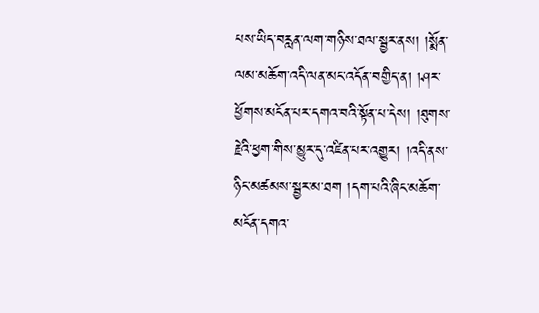པས་ཡིད་བརླན་ལག་གཉིས་ཐལ་སྦྱར་ནས། །སྨོན་ལམ་མཆོག་འདི་ལན་མང་འདོན་བགྱིད་ན། །ཤར་ཕྱོགས་མངོན་པར་དགའ་བའི་སྟོན་པ་དེས། །ཐུགས་རྗེའི་ཕྱག་གིས་མྱུར་དུ་འཛིན་པར་འགྱུར། །འདི་ནས་ཉིང་མཚམས་སྦྱར་མ་ཐག །དག་པའི་ཞིང་མཆོག་མངོན་དགའ་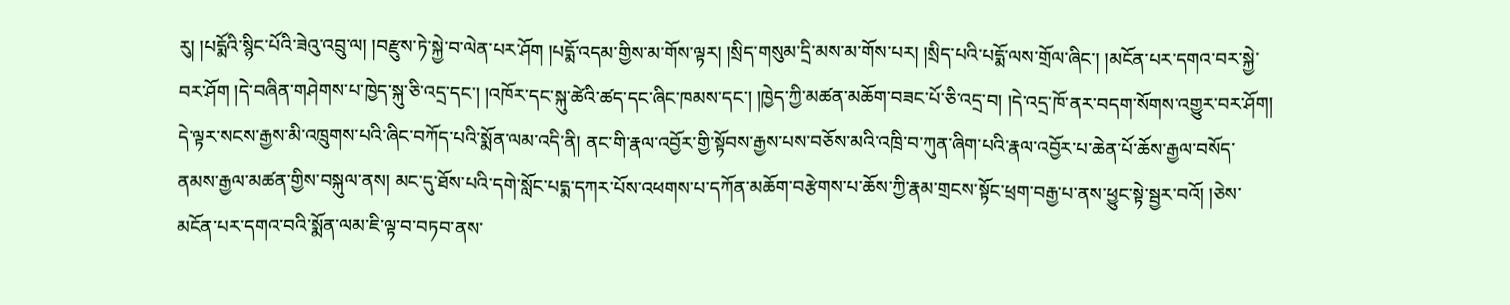རུ། །པདྨོའི་སྙིང་པོའི་ཟེའུ་འབྲུ་ལ། །བརྫུས་ཏེ་སྐྱེ་བ་ལེན་པར་ཤོག །པདྨོ་འདམ་གྱིས་མ་གོས་ལྟར། །སྲིད་གསུམ་དྲི་མས་མ་གོས་པར། །སྲིད་པའི་པདྨོ་ལས་གྲོལ་ཞིང་། །མངོན་པར་དགའ་བར་སྐྱེ་བར་ཤོག །དེ་བཞིན་གཤེགས་པ་ཁྱེད་སྐུ་ཅི་འདྲ་དང་། །འཁོར་དང་སྐུ་ཚེའི་ཚད་དང་ཞིང་ཁམས་དང་། །ཁྱེད་ཀྱི་མཚན་མཆོག་བཟང་པོ་ཅི་འདྲ་བ། །དེ་འདྲ་ཁོ་ནར་བདག་སོགས་འགྱུར་བར་ཤོག། དེ་ལྟར་སངས་རྒྱས་མི་འཁྲུགས་པའི་ཞིང་བཀོད་པའི་སྨོན་ལམ་འདི་ནི། ནང་གི་རྣལ་འབྱོར་གྱི་སྟོབས་རྒྱས་པས་བཅོས་མའི་འཁྲི་བ་ཀུན་ཞིག་པའི་རྣལ་འབྱོར་པ་ཆེན་པོ་ཆོས་རྒྱལ་བསོད་ནམས་རྒྱལ་མཚན་གྱིས་བསྐུལ་ནས། མང་དུ་ཐོས་པའི་དགེ་སློང་པདྨ་དཀར་པོས་འཕགས་པ་དཀོན་མཆོག་བརྩེགས་པ་ཆོས་ཀྱི་རྣམ་གྲངས་སྟོང་ཕྲག་བརྒྱ་པ་ནས་ཕྱུང་སྟེ་སྦྱར་བའོ། །ཅེས་མངོན་པར་དགའ་བའི་སྨོན་ལམ་ཇི་ལྟ་བ་བཏབ་ནས་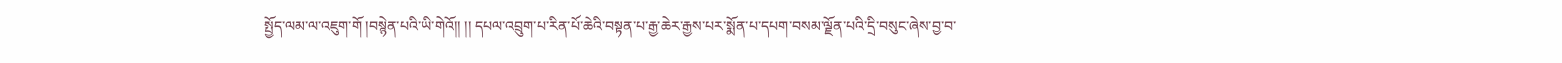སྤྱོད་ལམ་ལ་འཇུག་གོ །བསྙེན་པའི་ཡི་གེའོ།། །། དཔལ་འབྲུག་པ་རིན་པོ་ཆེའི་བསྟན་པ་རྒྱ་ཆེར་རྒྱས་པར་སྨོན་པ་དཔག་བསམ་ལྗོན་པའི་དྲི་བསུང་ཞེས་བྱ་བ་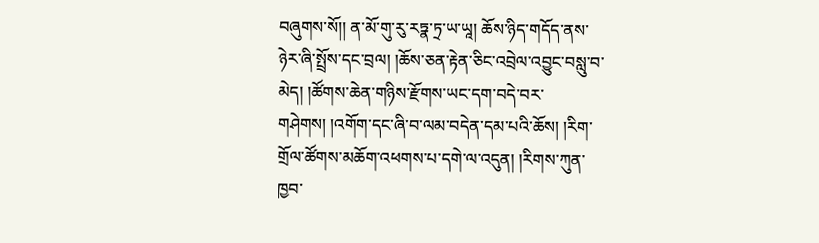བཞུགས་སོ།། ན་མོ་གུ་རུ་རཏྣ་ཏྲ་ཡ་ཡཱ། ཆོས་ཉིད་གདོད་ནས་ཉེར་ཞི་སྤྲོས་དང་བྲལ། །ཆོས་ཅན་རྟེན་ཅིང་འབྲེལ་འབྱུང་བསླུ་བ་མེད། །ཚོགས་ཆེན་གཉིས་རྫོགས་ཡང་དག་བདེ་བར་གཤེགས། །འགོག་དང་ཞི་བ་ལམ་བདེན་དམ་པའི་ཆོས། །རིག་གྲོལ་ཚོགས་མཆོག་འཕགས་པ་དགེ་ལ་འདུན། །རིགས་ཀུན་ཁྱབ་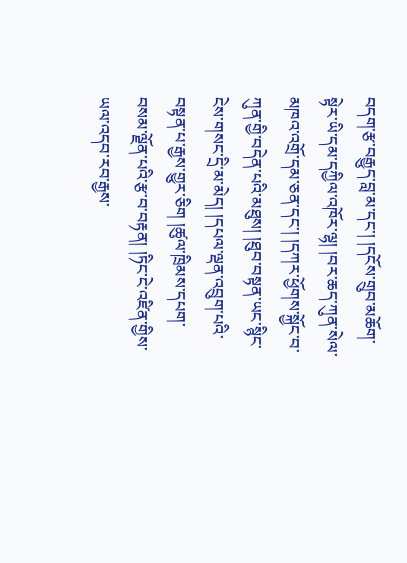བདག་རྩ་བརྒྱུད་བླ་མ་དང་། །དངོས་གྲུབ་མཆོག་སྟེར་ཡི་དམ་དཀྱིལ་འཁོར་ལྷ། །བར་ཆད་ཀུན་སེལ་མཁའ་འགྲོ་དམ་ཅན་དང་། །དཀར་ཕྱོགས་སྐྱོང་བ་ཀུན་གྱི་བདེན་པའི་མཐུས། །ཐུབ་བསྟན་ཡང་སྙིང་ངེས་གསང་དྲི་མ་མེད། །དཔལ་ལྡན་འབྲུག་པའི་བསྟན་པ་རྒྱས་གྱུར་ཅིག །ཚུལ་ཁྲིམས་དཔག་བསམ་ལྗོན་པའི་རྩ་བ་བརྟན། །ཏིང་ངེ་འཛིན་གྱིས་ཡལ་འདབ་རབ་རྒྱས་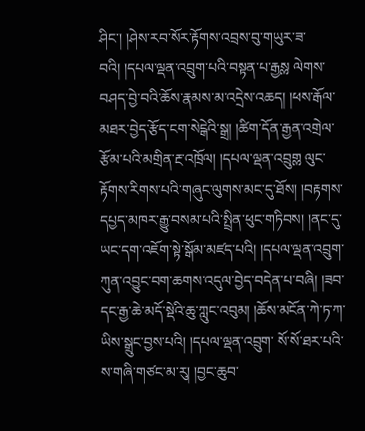ཤིང་། །ཤེས་རབ་སོར་རྟོགས་འབྲས་བུ་གཡུར་ཟ་བའི། །དཔལ་ལྡན་འབྲུག་པའི་བསྟན་པ་རྒྱསྎ ལེགས་བཤད་བྱེ་བའི་ཆོས་རྣམས་མ་འདྲེས་འཆད། །ཕས་རྒོལ་མཐར་བྱེད་རྩོད་ངག་སེངྒེའི་སྒྲ། །ཚིག་དོན་རྒྱན་འགྲེལ་རྩོམ་པའི་མགྲིན་རྔ་འཁྲོལ། །དཔལ་ལྡན་འབྲུགྎ ལུང་རྟོགས་རིགས་པའི་གཞུང་ལུགས་མང་དུ་ཐོས། །བརྟགས་དཔྱད་མཁར་རྒྱུ་བསམ་པའི་སྤྲིན་ཕུང་གཏིབས། །ནང་དུ་ཡང་དག་འཇོག་སྟེ་སྒོམ་མཛད་པའི། །དཔལ་ལྡན་འབྲུག་ ཀུན་འབྱུང་བག་ཆགས་འདུལ་བྱེད་བདེན་པ་བཞི། །ཟབ་དང་རྒྱ་ཆེ་མདོ་སྡེའི་ཆུ་ཀླུང་འབུམ། །ཆོས་མངོན་ཀེ་ཏ་ཀ་ཡིས་སྒྲུང་བྱས་པའི། །དཔལ་ལྡན་འབྲུག་ སོ་སོ་ཐར་པའི་ས་གཞི་གཙང་མ་རུ། །བྱང་ཆུབ་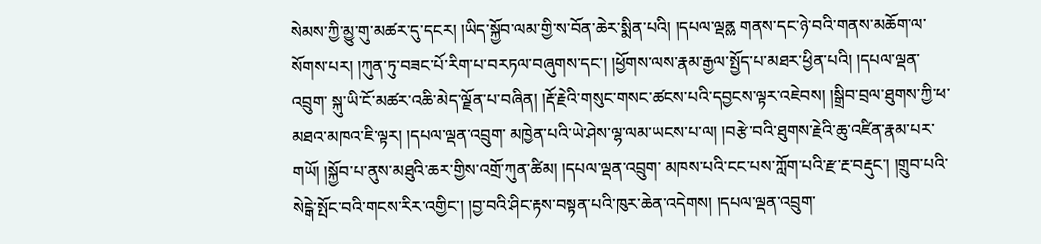སེམས་ཀྱི་མྱུ་གུ་མཚར་དུ་དངར། །ཡིད་སྐྱོབ་ལམ་གྱི་ས་བོན་ཆེར་སྨིན་པའི། །དཔལ་ལྡནྎ གནས་དང་ཉེ་བའི་གནས་མཆོག་ལ་སོགས་པར། །ཀུན་ཏུ་བཟང་པོ་རིག་པ་བརཏལ་བཞུགས་དང་། །ཕྱོགས་ལས་རྣམ་རྒྱལ་སྤྱོད་པ་མཐར་ཕྱིན་པའི། །དཔལ་ལྡན་འབྲུག་ སྐུ་ཡི་ངོ་མཚར་འཆི་མེད་ལྗོན་པ་བཞིན། །རྡོ་རྗེའི་གསུང་གསང་ཚངས་པའི་དབྱངས་ལྟར་འཇེབས། །སྒྲིབ་བྲལ་ཐུགས་ཀྱི་ཕ་མཐའ་མཁའ་ཇི་ལྟར། །དཔལ་ལྡན་འབྲུག་ མཁྱེན་པའི་ཡེ་ཤེས་ལྷ་ལམ་ཡངས་པ་ལ། །བརྩེ་བའི་ཐུགས་རྗེའི་ཆུ་འཛིན་རྣམ་པར་གཡོ། །སྐྱོབ་པ་ནུས་མཐུའི་ཆར་གྱིས་འགྲོ་ཀུན་ཚིམ། །དཔལ་ལྡན་འབྲུག་ མཁས་པའི་ངང་པས་ཀློག་པའི་རྫ་རྔ་བརྡུང་། །གྲུབ་པའི་སེངྒེ་སྤོང་བའི་གངས་རིར་འགྱིང་། །བྱ་བའི་ཤིང་རྟས་བསྟན་པའི་ཁུར་ཆེན་འདེགས། །དཔལ་ལྡན་འབྲུག་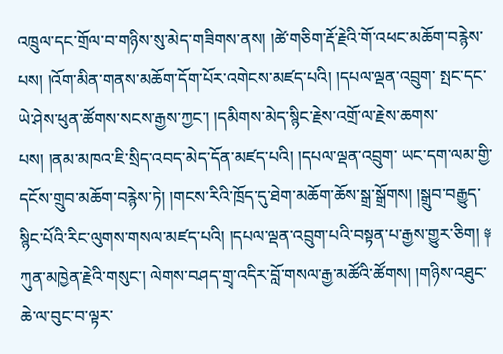འཁྲུལ་དང་གྲོལ་བ་གཉིས་སུ་མེད་གཟིགས་ནས། །ཚེ་གཅིག་རྡོ་རྗེའི་གོ་འཕང་མཆོག་བརྙེས་པས། །འོག་མིན་གནས་མཆོག་དོག་པོར་འགེངས་མཛད་པའི། །དཔལ་ལྡན་འབྲུག་ སྤང་དང་ཡེ་ཤེས་ཕུན་ཚོགས་སངས་རྒྱས་ཀྱང་། །དམིགས་མེད་སྙིང་རྗེས་འགྲོ་ལ་རྗེས་ཆགས་པས། །ནམ་མཁའ་ཇི་སྲིད་འབད་མེད་དོན་མཛད་པའི། །དཔལ་ལྡན་འབྲུག་ ཡང་དག་ལམ་གྱི་དངོས་གྲུབ་མཆོག་བརྙེས་ཏེ། །གངས་རིའི་ཁྲོད་དུ་ཐེག་མཆོག་ཆོས་སྒྲ་སྒྲོགས། །སྒྲུབ་བརྒྱུད་སྙིང་པོའི་རིང་ལུགས་གསལ་མཛད་པའི། །དཔལ་ལྡན་འབྲུག་པའི་བསྟན་པ་རྒྱས་གྱུར་ཅིག། ༈ ཀུན་མཁྱེན་རྗེའི་གསུང་། ལེགས་བཤད་གྲྭ་འདིར་བློ་གསལ་རྒྱ་མཚོའི་ཚོགས། །གཉིས་འཐུང་ཆེ་ལ་བུང་བ་ལྟར་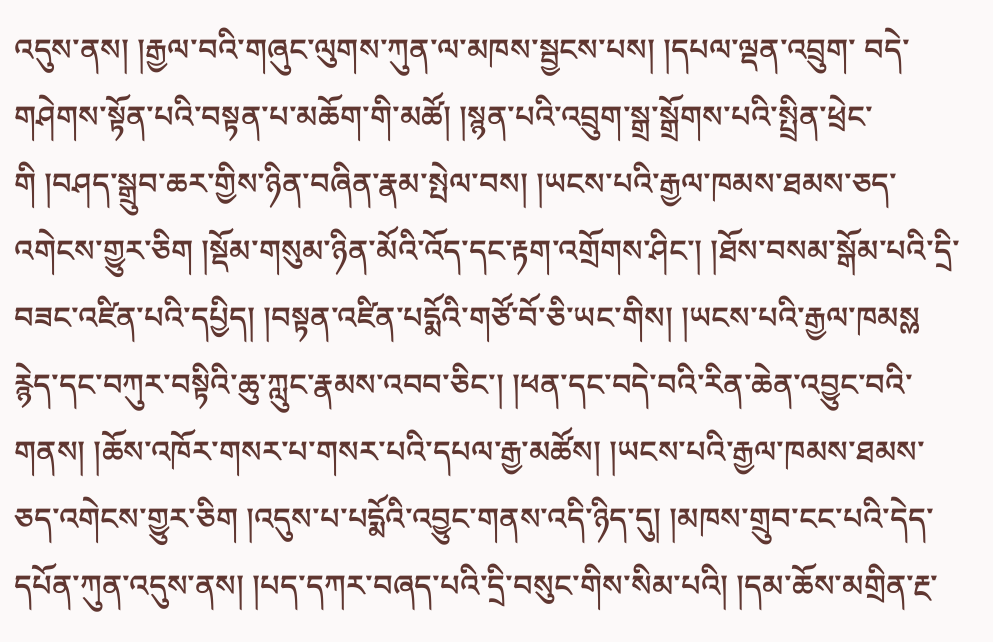འདུས་ནས། །རྒྱལ་བའི་གཞུང་ལུགས་ཀུན་ལ་མཁས་སྦྱངས་པས། །དཔལ་ལྡན་འབྲུག་ བདེ་གཤེགས་སྟོན་པའི་བསྟན་པ་མཆོག་གི་མཚོ། །སྙན་པའི་འབྲུག་སྒྲ་སྒྲོགས་པའི་སྤྲིན་ཕྲེང་གི །བཤད་སྒྲུབ་ཆར་གྱིས་ཉིན་བཞིན་རྣམ་སྤེལ་བས། །ཡངས་པའི་རྒྱལ་ཁམས་ཐམས་ཅད་འགེངས་གྱུར་ཅིག །སྡོམ་གསུམ་ཉིན་མོའི་འོད་དང་རྟག་འགྲོགས་ཤིང་། །ཐོས་བསམ་སྒོམ་པའི་དྲི་བཟང་འཛིན་པའི་དཔྱིད། །བསྟན་འཛིན་པདྨོའི་གཙོ་བོ་ཅི་ཡང་གིས། །ཡངས་པའི་རྒྱལ་ཁམསྎ རྙེད་དང་བཀུར་བསྟིའི་ཆུ་ཀླུང་རྣམས་འབབ་ཅིང་། །ཕན་དང་བདེ་བའི་རིན་ཆེན་འབྱུང་བའི་གནས། །ཆོས་འཁོར་གསར་པ་གསར་པའི་དཔལ་རྒྱ་མཚོས། །ཡངས་པའི་རྒྱལ་ཁམས་ཐམས་ཅད་འགེངས་གྱུར་ཅིག །འདུས་པ་པདྨོའི་འབྱུང་གནས་འདི་ཉིད་དུ། །མཁས་གྲུབ་ངང་པའི་དེད་དཔོན་ཀུན་འདུས་ནས། །པད་དཀར་བཞད་པའི་དྲི་བསུང་གིས་སིམ་པའི། །དམ་ཆོས་མགྲིན་རྔ་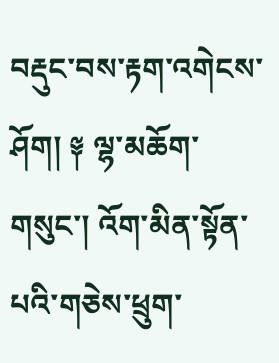བརྡུང་བས་རྟག་འགེངས་ཤོག། ༈ ལྷ་མཆོག་གསུང་། འོག་མིན་སྟོན་པའི་གཅེས་ཕྲུག་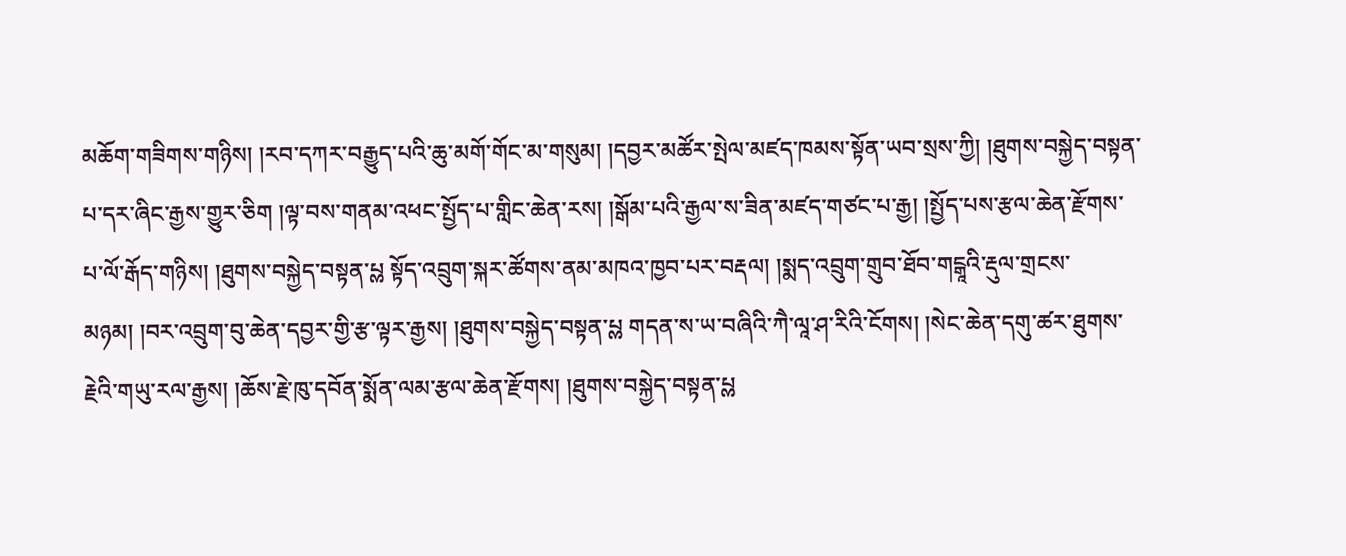མཆོག་གཟིགས་གཉིས། །རབ་དཀར་བརྒྱུད་པའི་ཆུ་མགོ་གོང་མ་གསུམ། །དབྱར་མཚོར་སྤེལ་མཛད་ཁམས་སྟོན་ཡབ་སྲས་ཀྱི། །ཐུགས་བསྐྱེད་བསྟན་པ་དར་ཞིང་རྒྱས་གྱུར་ཅིག །ལྟ་བས་གནམ་འཕང་སྤྱོད་པ་གླིང་ཆེན་རས། །སྒོམ་པའི་རྒྱལ་ས་ཟིན་མཛད་གཙང་པ་རྒྱ། །སྤྱོད་པས་རྩལ་ཆེན་རྫོགས་པ་ལོ་རྒོད་གཉིས། །ཐུགས་བསྐྱེད་བསྟན་པྎ སྟོད་འབྲུག་སྐར་ཚོགས་ནམ་མཁའ་ཁྱབ་པར་བརྡལ། །སྨད་འབྲུག་གྲུབ་ཐོབ་གངྒཱའི་རྡུལ་གྲངས་མཉམ། །བར་འབྲུག་བུ་ཆེན་དབྱར་གྱི་རྩ་ལྟར་རྒྱས། །ཐུགས་བསྐྱེད་བསྟན་པྎ གདན་ས་ཡ་བཞིའི་ཀཻ་ལཱ་ཤ་རིའི་ངོགས། །སེང་ཆེན་དགུ་ཚར་ཐུགས་རྗེའི་གཡུ་རལ་རྒྱས། །ཆོས་རྗེ་ཁུ་དབོན་སྨོན་ལམ་རྩལ་ཆེན་རྫོགས། །ཐུགས་བསྐྱེད་བསྟན་པྎ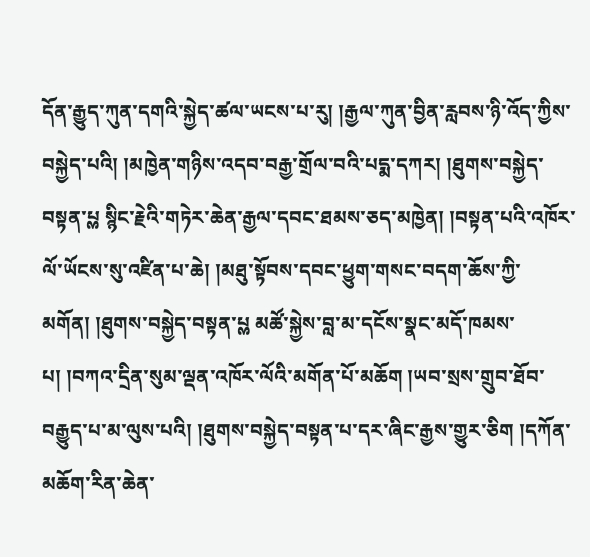དོན་རྒྱུད་ཀུན་དགའི་སྐྱེད་ཚལ་ཡངས་པ་རུ། །རྒྱལ་ཀུན་བྱིན་རླབས་ཉི་འོད་ཀྱིས་བསྐྱེད་པའི། །མཁྱེན་གཉིས་འདབ་བརྒྱ་གྲོལ་བའི་པདྨ་དཀར། །ཐུགས་བསྐྱེད་བསྟན་པྎ སྙིང་རྗེའི་གཏེར་ཆེན་རྒྱལ་དབང་ཐམས་ཅད་མཁྱེན། །བསྟན་པའི་འཁོར་ལོ་ཡོངས་སུ་འཛིན་པ་ཆེ། །མཐུ་སྟོབས་དབང་ཕྱུག་གསང་བདག་ཆོས་ཀྱི་མགོན། །ཐུགས་བསྐྱེད་བསྟན་པྎ མཚོ་སྐྱེས་བླ་མ་དངོས་སྣང་མདོ་ཁམས་པ། །བཀའ་དྲིན་སུམ་ལྡན་འཁོར་ལོའི་མགོན་པོ་མཆོག །ཡབ་སྲས་གྲུབ་ཐོབ་བརྒྱུད་པ་མ་ལུས་པའི། །ཐུགས་བསྐྱེད་བསྟན་པ་དར་ཞིང་རྒྱས་གྱུར་ཅིག །དཀོན་མཆོག་རིན་ཆེན་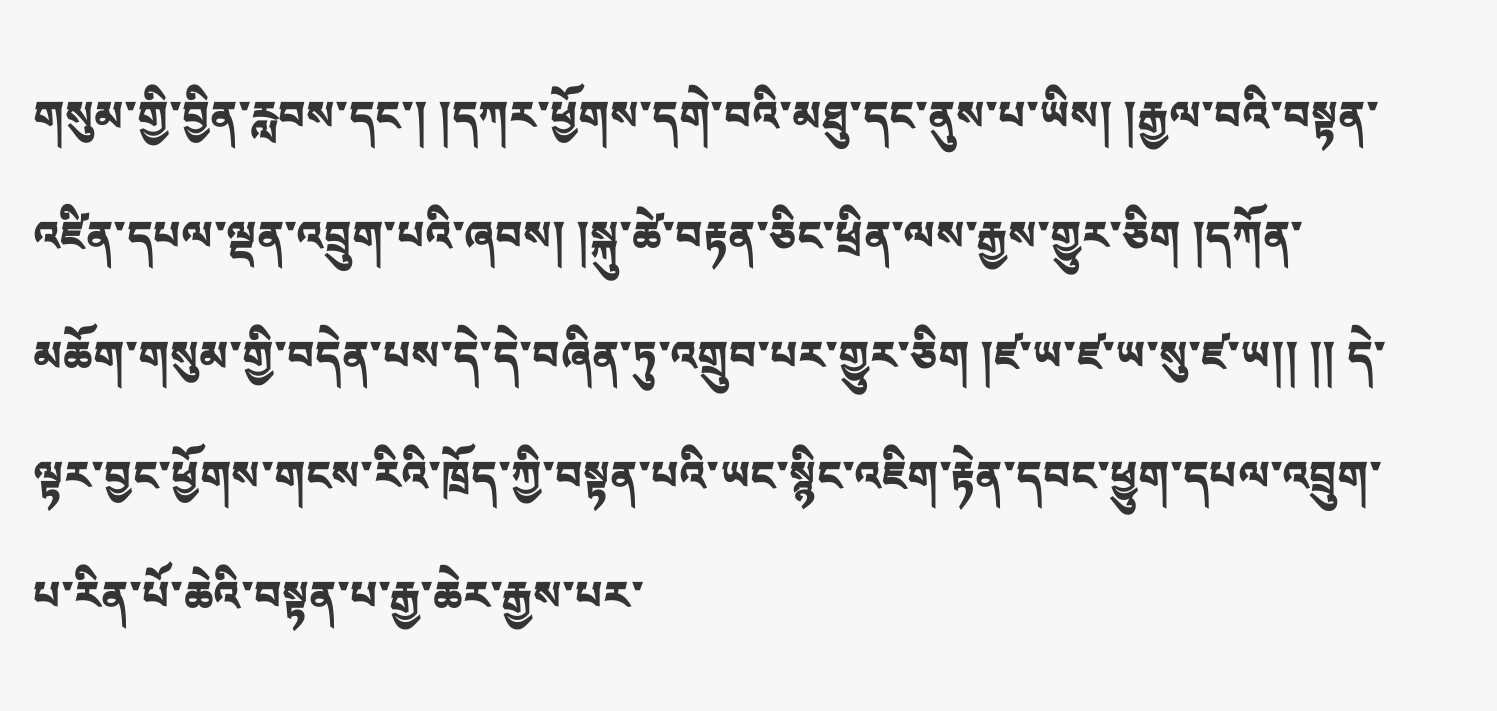གསུམ་གྱི་བྱིན་རླབས་དང་། །དཀར་ཕྱོགས་དགེ་བའི་མཐུ་དང་ནུས་པ་ཡིས། །རྒྱལ་བའི་བསྟན་འཛིན་དཔལ་ལྡན་འབྲུག་པའི་ཞབས། །སྐུ་ཚེ་བརྟན་ཅིང་ཕྲིན་ལས་རྒྱས་གྱུར་ཅིག །དཀོན་མཆོག་གསུམ་གྱི་བདེན་པས་དེ་དེ་བཞིན་ཏུ་འགྲུབ་པར་གྱུར་ཅིག །ཛ་ཡ་ཛ་ཡ་སུ་ཛ་ཡ།། །། དེ་ལྟར་བྱང་ཕྱོགས་གངས་རིའི་ཁྲོད་ཀྱི་བསྟན་པའི་ཡང་སྙིང་འཇིག་རྟེན་དབང་ཕྱུག་དཔལ་འབྲུག་པ་རིན་པོ་ཆེའི་བསྟན་པ་རྒྱ་ཆེར་རྒྱས་པར་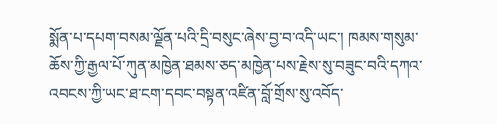སྨོན་པ་དཔག་བསམ་ལྗོན་པའི་དྲི་བསུང་ཞེས་བྱ་བ་འདི་ཡང་། ཁམས་གསུམ་ཆོས་ཀྱི་རྒྱལ་པོ་ཀུན་མཁྱེན་ཐམས་ཅད་མཁྱེན་པས་རྗེས་སུ་བཟུང་བའི་དཀའ་འབངས་ཀྱི་ཡང་ཐ་ངག་དབང་བསྟན་འཛིན་བློ་གྲོས་སུ་འབོད་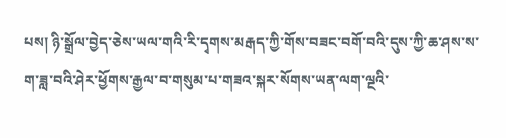པས། ཉི་སྒྲོལ་བྱེད་ཅེས་ཡལ་གའི་རི་དྭགས་མརྒད་ཀྱི་གོས་བཟང་བགོ་བའི་དུས་ཀྱི་ཆ་ཤས་ས་ག་ཟླ་བའི་ཤེར་ཕྱོགས་རྒྱལ་བ་གསུམ་པ་གཟའ་སྐར་སོགས་ཡན་ལག་ལྔའི་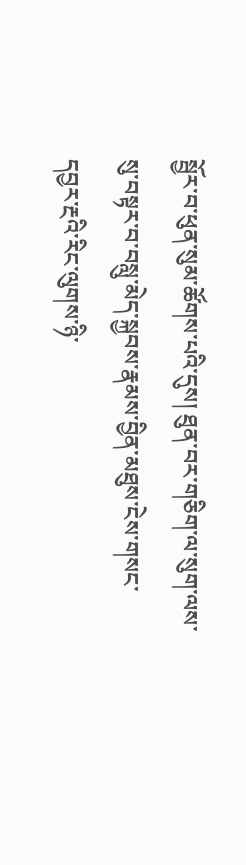སྦྱོར་བ་ཕུན་སུམ་ཚོགས་པའི་དུས། ཐུན་བར་གཅིག་ལ་སུག་ལས་སུ་བསྟར་བ་བསླུ་མེད་སྐྱབས་རྣམས་བྱིན་མཐུས་ངེས་གསང་དབྱར་རྔའི་རིང་ལུགས་ཉི་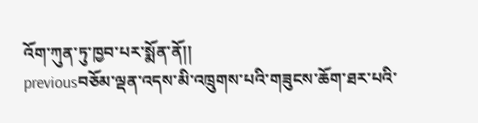འོག་ཀུན་ཏུ་ཁྱབ་པར་སྨོན་ནོ།།
previousབཅོམ་ལྡན་འདས་མི་འཁྲུགས་པའི་གཟུངས་ཆོག་ཐར་པའི་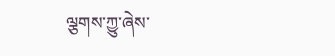ལྕགས་ཀྱུ་ཞེས་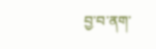བྱ་བ་ནག་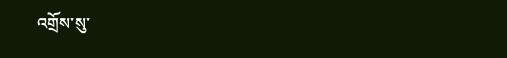འགྲོས་སུ་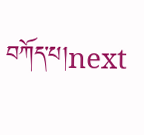བཀོད་པ།next